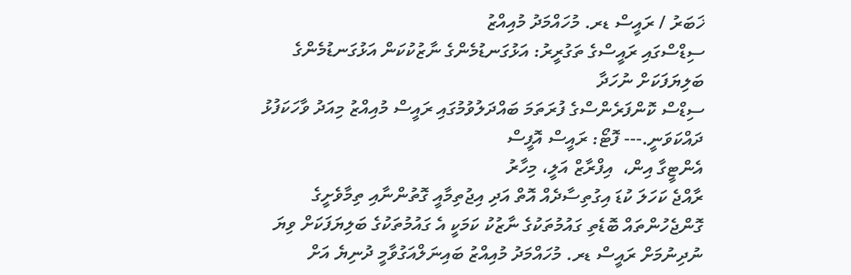ޚަބަރު / ރައީސް ޑރ. މުހައްމަދު މުއިއްޒު
ސިޑްސްގައި ރައީސްގެ ތަގުރީރު: އަޅުގަނޑުމެންގެ ނާޒުކުކަން އަޅުގަނޑުމެންގެ ބަލިޔަފަކަށް ނުހަދާ
ސިޑްސް ކޮންފަރެންސްގެ ފުރަތަމަ ބައްދަލުވުމުގައި ރައީސް މުއިއްޒު މިއަދު ވާހަކަފުޅު ދައްކަވަނީ.--- ފޮޓޯ: ރައީސް އޮފީސް
އެންޓީގާ އިން،  އިފްރާޒް އަލީ، މިހާރު
ރާއްޖެ ކަހަލަ ކުޑަ އިގުތިސާދެއް އޮތް އަދި އިޖުތިމާއީ ގޮތުންނާއި ތިމާވެށީގެ ގޮންޖެހުންތައް ބޮޑެތި ގައުމުތަކުގެ ނާޒުކު ކަމަކީ އެ ގައުމުތަކުގެ ބަލިޔަފަކަށް ވިޔަ ނުދިނުމަށް ރައީސް ޑރ. މުހައްމަދު މުއިއްޒު ބައިނަލްއަގުވާމީ ދުނިޔެ އަށް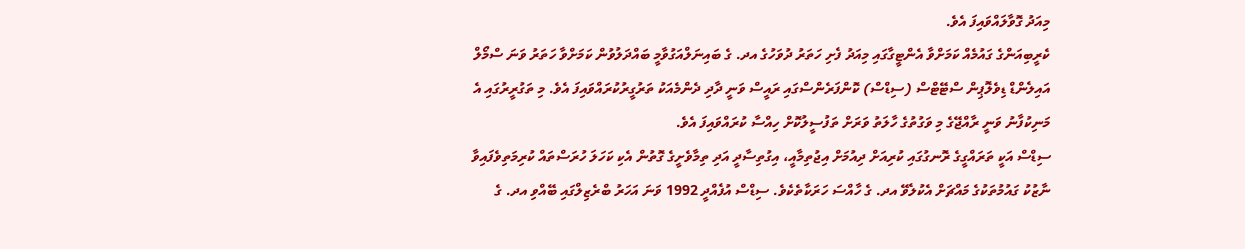މިއަދު ގޮވާލައްވައިފަ އެވެ.
ކެރީބިއަންގެ ގައުމެއް ކަމަށްވާ އެންޓީގާގައި މިއަދު ފެށި ހަތަރު ދުވަހުގެ އދ. ގެ ބައިނަލްއަގުވާމީ ބައްދަލުވުން ކަމަށްވާ ހަތަރު ވަނަ ސްމޯލް އައިލެންޑް ޑިވެލޮޕިން ސްޓޭޓްސް (ސިޑްސް) ކޮންފަރެންސްގައި ރައީސް ވަނީ ދާދި ދެންމެއަކު ތަރުގީރުކުރައްވައިފަ އެވެ. މި ތަގުރީރުގައި އެ މަނިކުފާނު ވަނީ ރާއްޖޭގެ މި ވަގުތުގެ ހާލަތު ވަރަށް ތަފުސީލުކޮށް ހިއްސާ ކުރައްވައިފަ އެވެ.
ސިޑްސް އަކީ ތަރައްގީގެ ރޮނގުގައި ކުރިއަށް ދިއުމަށް އިޖުތިމާއީ، އިގުތިސާދީ އަދި ތިމާވެށީގެ ގޮތުން އެކި ކަހަލަ ހުރަސްތައް ކުރިމަތިވެފައިވާ ނާޒުކު ގައުމުތަކުގެ މައްޗަށް އެކުލެވޭ އދ. ގެ ހާއްސަ ހަރަކާތެކެވެ. ސިޑްސް އުފެއްދީ 1992 ވަނަ އަހަރު ބްރެޒިލްގައި ބޭއްވި އދ. ގެ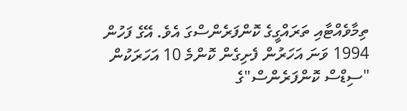ތިމާވެއްޓާއި ތަރައްގީގެ ކޮންފަރެންސްގަ އެވެ. އޭގެ ފަހުން 1994 ވަނަ އަހަރުން ފެށިގެން ކޮންމެ 10 އަހަރަކުން "ސިޑްސް ކޮންފަރެންސް"ގެ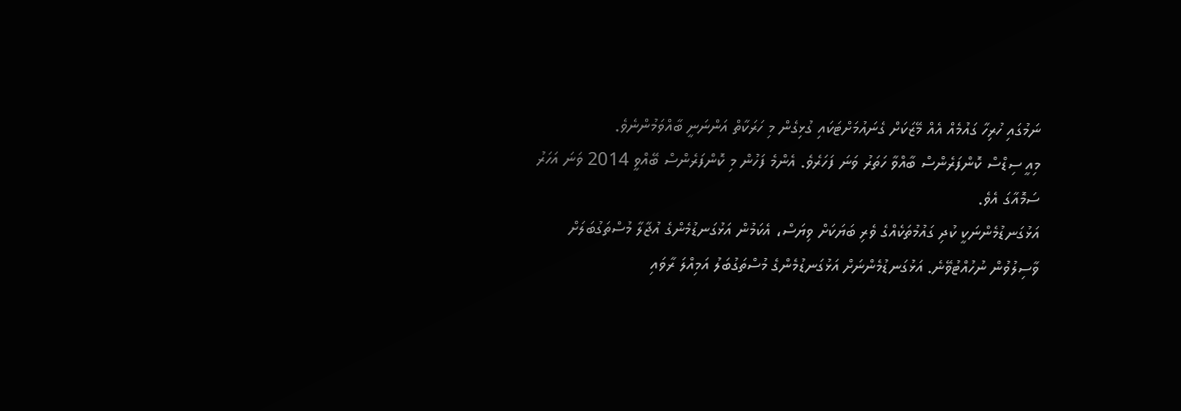ނަމުގައި ހުރިހާ ގައުމެއް އެއް މޭޒަކަށް ގެނައުމަށްޓަކައި ގުޅިގެން މި ހަރަކާތް އަންނަނީ ބާއްވަމުންނެވެ.
މިއީ ސިޑްސް ކޮންފަރެންސް ބާއްވާ ހަތަރު ވަނަ ފަހަރެވެ. އެންމެ ފަހުން މި ކޮންފަރެންސް ބޭއްވީ 2014 ވަނަ އަހަރު ސަމޮއާގަ އެވެ.
އަޅުގަނޑުމެންނަކީ ކުދި ގައުމުތަކެއްގެ ވެރި ބަޔަކަށް ވިޔަސް، އެކަމުން އަޅުގަނޑުމެންގެ އުޖާލާ މުސްތަގުބަލަށް ވާސިލުވުން ނުހުއްޓުވޭނެ. އަޅުގަނޑުމެންނަށް އަޅުގަނޑުމެންގެ މުސްތަގުބަލު އަމިއްލަ ރާވައި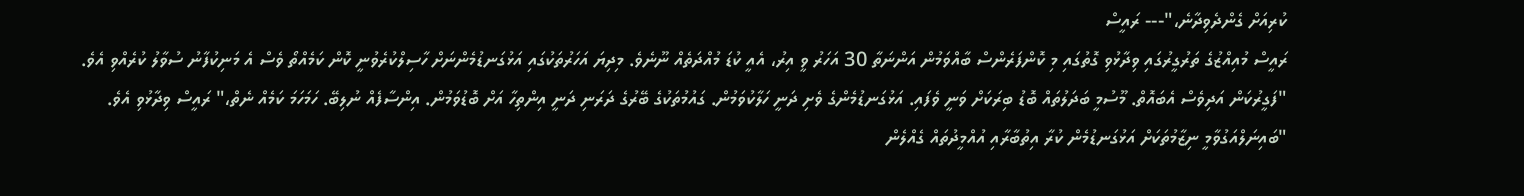ކުރިއަށް ގެންދެވިދާނެ،"--- ރައީސް
ރައީސް މުއިއްޒުގެ ތަރުގީރުގައި ވިދާޅުވި ގޮތުގައި މި ކޮންފަރެންސް ބާއްވަމުން އަންނަތާ 30 އަހަރު ވީ އިރު، އެއީ ކުޑަ މުއްދަތެއް ނޫނެވެ. މިދިޔަ އަހަރުތަކުގައި އަޅުގަނޑުމެންނަށް ހާސިލްކުރެވުނީ ކޮން ކަމެއްތޯ ވެސް އެ މަނިކުފާނު ސުވާލު ކުރެއްވި އެވެ.
"ފަގީރުކަން އަދިވެސް އެބައޮތް. މޫސުމީ ބަދަލުތައް ބޮޑު ބިރަކަށް ވަނީ ވެފައި. އަޅުގަނޑުމެންގެ ވެށި ދަނީ ހަލާކުވަމުން. ގައުމުތަކުގެ ބޭރުގެ ދަރަނި ދަނީ އިންތިހާ އަށް ބޮޑުވަމުން. އިންސާފެއް ނުލިބޭ. ހަމަހަމަ ކަމެއް ނެތް،" ރައީސް ވިދާޅުވި އެވެ.
"ބައިނަލްއަގުވާމީ ނިޒާމުތަކަށް އަޅުގަނޑުމެން ކުރާ އިތުބާރާއި އުއްމީދުތައް ގެއްލެން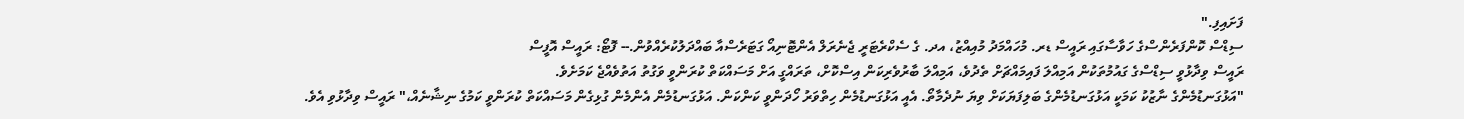ފަށައިފި."
ސިޑްސް ކޮންފަރެންސްގެ ހަވާސާގައި ރައީސް ޑރ. މުހައްމަދު މުއިއްޒު، އދ. ގެ ސެކްރެޓަރީ ޖެނެރަލް އެންޓޮނިއޯ ގަޓަރެސްއާ ބައްދަލުކުރެއްވުން.-- ފޮޓޯ: ރައީސް އޮފީސް
ރައީސް ވިދާޅުވީ ސިޑްސްގެ ގައުމުތަކުން އަމިއްލަ ފައިމައްޗަށް ތެދުވެ، އަމިއްލަ ބާރުވެރިކަން އިސްކޮށް، ތަރައްގީ އަށް މަސައްކަތް ކުރަންވީ ވަގުތު އަތުވެއްޖެ ކަމަށެވެ.
"އަޅުގަނޑުމެންގެ ނާޒުކު ކަމަކީ އަޅުގަނޑުމެންގެ ބަލިފަޔަކަށް ވިޔަ ނުދެމާތޯ. އެއީ އަޅުގަނޑުމެން ހިތްވަރު ހޯދަންވީ ކަންކަން. އަޅުގަނޑުމެން އެންމެން ގުޅިގެން މަސައްކަތް ކުރަންވީ ކަމުގެ ނިޝާނެއް،" ރައީސް ވިދާޅުވި އެވެ.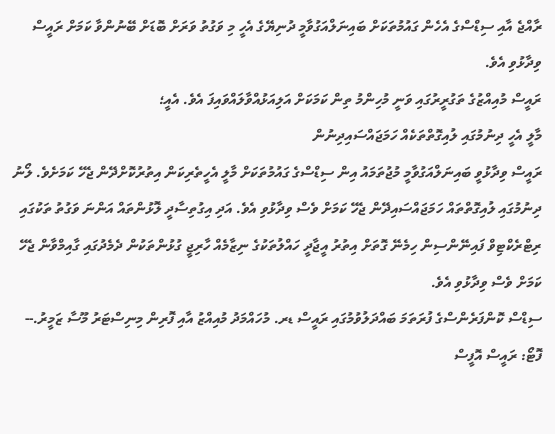ރާއްޖެ އާއި ސިޑްސްގެ އެހެން ގައުމުތަކަށް ބައިނަލްއަގުވާމީ ދުނިޔޭގެ އެހީ މި ވަގުތު ވަރަށް ބޮޑަށް ބޭނުންވާ ކަމަށް ރައީސް ވިދާޅުވި އެވެ.
ރައީސް މުއިއްޒުގެ ތަގުރީރުގައި ވަނީ މުހިންމު ތިން ކަމަކަށް އަލިއަޅުއްވާލައްވައިފަ އެވެ. އެއީ؛
މާލީ އެހީ ދިނުމުގައި ލުއިގޮތްތަކެއް ހަމަޖައްސައިދިނުން
ރައީސް ވިދާޅުވީ ބައިނަލްއަގުވާމީ މުޖުތަމައު އިން ސިޑްސްގެ ގައުމުތަކަށް މާލީ އެހީތެރިކަން އިތުރުކޮށްދޭން ޖެހޭ ކަމަށެވެ. ލޯނު ދިނުމުގައި ލުއިގޮތްތައް ހަމަޖައްސައިދޭން ޖެހޭ ކަމަށް ވެސް ވިދާޅުވި އެވެ. އަދި އިގުތިސާދީ ލޮޅުންތައް އަންނަ ވަގުތު ތަކުގައި ރިޓްރެކްޓިވް ފައިނޭންސިން ހިމެނޭ ގޮތަށް އިތުރު އީޖާދީ ހައްލުތަކުގެ ނިޒާމެއް ހާރިޖީ ގުޅުންތަކުން ދެމެދުގައި ގާއިމްވާން ޖެހޭ ކަމަށް ވެސް ވިދާޅުވި އެވެ.
ސިޑްސް ކޮންފަރެންސްގެ ފުރަތަމަ ބައްދަލުވުމުގައި ރައީސް ޑރ. މުހައްމަދު މުއިއްޒު އާއި ފޮރިން މިނިސްޓަރު މޫސާ ޒަމީރު.-- ފޮޓޯ: ރައީސް އޮފީސް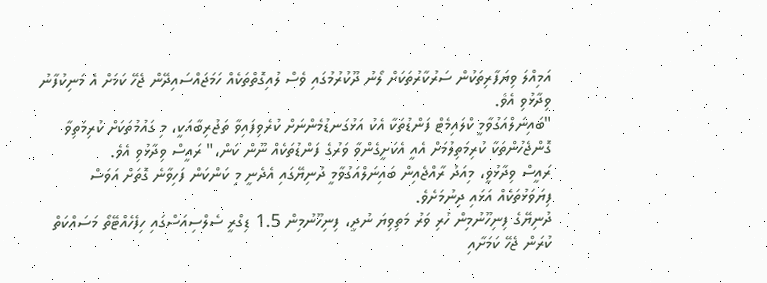އަމިއްލަ ވިޔަފާރިތަކުން ސަރުކާރުތަކަށް ލޯނު ދޫކުރުމުގައި ވެސް ލުއިގޮތްތަކެއް ހަމަޖައްސައިދޭން ޖެހޭ ކަމަށް އެ މަނިކުފާނު ވިދާޅުވި އެވެ.
"ބައިނަލްއަގުވާމީ ކްލައިމެޓް ފަންޑުތަކާ އެކު އަޅުގަނޑުމެންނަށް ކުރެވިފައިވާ ތަޖުރިބާއަކީ، މި ގައުމުތަކަށް ކުރިމަތިވާ ގޮންޖެހުންތަކާ ކުރިމަތިލުމަށް އެއީ އެކަށީގެންވާ ވަރުގެ ފަންޑުތަކެއް ނޫން ކަން،" ރައީސް ވިދާޅުވި އެވެ.
ރައީސް ވިދާޅުވީ، މިއަދު ރާއްޖެއިން ބައިނަލްއަގުވާމީ ދުނިޔޭގައި އެދެނީ މި ކަންކަން ފަހިވާނެ ގޮތަށް އަވަސް ފިޔަވަޅުތަކެއް އަޅައި ދިނުމަށެވެ.
ދުނިޔޭގެ ފިނިހޫނުމިން ހުރި ވަރު މަތިވިޔަ ނުދީ، ފިނިހޫނުމިން 1.5 ޑިގްރީ ސެލްސިއަސްގައި ހިފެހެއްޓޭތޯ މަސައްކަތް ކުރަން ޖެހޭ ކަމަށާއި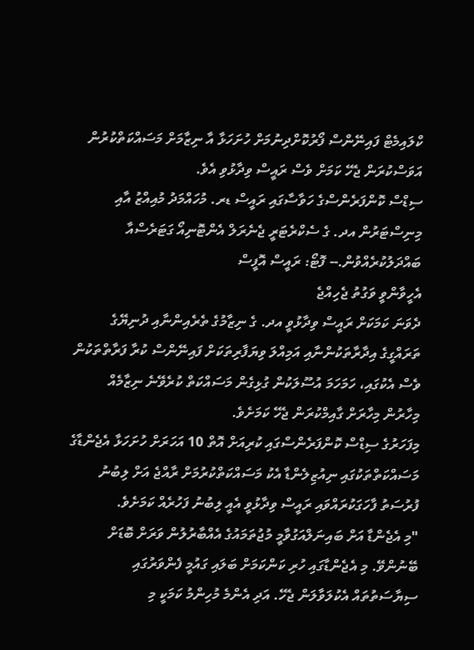ކްލައިމެޓް ފައިނޭންސް ފޯރުކޮށްދިނުމަށް ހުށަހަޅާ އާ ނިޒާމަށް މަސައްކަތްކުރުން އަވަސްކުރަން ޖެހޭ ކަމަށް ވެސް ރައީސް ވިދާޅުވި އެވެ.
ސިޑްސް ކޮންފަރެންސްގެ ހަވާސާގައި ރައީސް ޑރ. މުހައްމަދު މުއިއްޒު އާއި މިނިސްޓަރުން އދ. ގެ ސެކްރެޓަރީ ޖެނެރަލް އެންޓޮނިއޯ ގަޓަރެސްއާ ބައްދަލުކުރެއްވުން.-- ފޮޓޯ: ރައީސް އޮފީސް
އެހީވާންވީ ވަގުތު ޖެހިއްޖެ
ދެވަނަ ކަމަކަށް ރައީސް ވިދާޅުވީ އދ. ގެ ނިޒާމުގެ ތެރެއިންނާއި ދުނިޔޭގެ ތަރައްގީގެ އިދާރާތަކުންނާއި އަމިއްލަ ވިޔަފާރިތަކަށް ފައިނޭންސް ކުރާ ފަރާތްތަކުން ވެސް އެކުގައި، ހަމަހަމަ އުސޫލަކުން ގުޅިގެން މަސައްކަތް ކުރެވޭނެ ނިޒާމެއް މިހާރުން މިހާރަށް ގާއިމްކުރަން ޖެހޭ ކަމަށެވެ.
މިފަހަރުގެ ސިޑްސް ކޮންފަރެންސްގައި ކުރިއަށް އޮތް 10 އަހަރަށް ހުށަހަޅާ އެޖެންޑާގެ މަސައްކަތްތަކުގައި ނިއުޒިލެންޑާ އެކު މަސައްކަތްކުރުމަށް ރާއްޖެ އަށް ލިބުނު ފުރުސަތު ފާހަގަކުރައްވައި ރައީސް ވިދާޅުވީ އެއީ ލިބުނު ފަހުރެއް ކަމަށެވެ.
"މި އެޖެންޑާ އަށް ބައިނަލްއަގުވާމީ މުޖުތަމައުގެ އެއްބާރުލުން ވަރަށް ބޮޑަށް ބޭނުންވޭ. މި އެޖެންޑާގައި ހުރި ކަންކަމަށް ބަލައި ގައުމީ ފެންވަރުގައި ސިޔާސަތުތައް އެކުލަވާލަން ޖެހޭ. އަދި އެންމެ މުހިންމު ކަމަކީ މި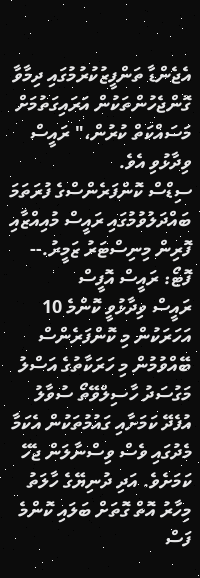އެޖެންޑާ ތަންފީޒުކުރުމުގައި ދިމާވާ ގޮންޖެހުންތަކުން އަރައިގަތުމަށް މަސައްކަތް ކުރުން،" ރައީސް ވިދާޅުވި އެވެ.
ސިޑްސް ކޮންފަރެންސްގެ ފުރަތަމަ ބައްދަލުވުމުގައި ރައީސް މުއިއްޒާއި ފޮރިން މިނިސްޓަރު ޒަމީރު.-- ފޮޓޯ: ރައީސް އޮފީސް
ރައީސް ވިދާޅުވީ ކޮންމެ 10 އަހަރަކުން މި ކޮންފަރެންސް ބޭއްވުމުން މި ހަރަކާތުގެ އަސްލު މަގުސަދު ހާސިލްވޭތޯ ސުވާލު އުފެދޭ ކަމަށާއި ގައުމުތަކުން އެކަމާ މެދުގައި ވެސް ވިސްނާލަން ޖެހޭ ކަމަށެވެ. އަދި ދުނިޔޭގެ ހާލަތު މިހާރު އޮތް ގޮތަށް ބަލައި ކޮންމެ ފަސް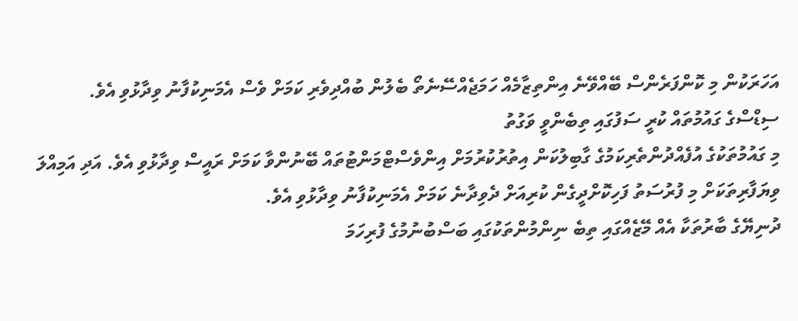އަހަރަކުން މި ކޮންފަރެންސް ބޭއްވޭނެ އިންތިޒާމެއް ހަމަޖެއްސޭނެތޯ ބެލުން ބުއްދިވެރި ކަމަށް ވެސް އެމަނިކުފާނު ވިދާޅުވި އެވެ.
ސިޑްސްގެ ގައުމުތައް ކުރީ ސަފުގައި ތިބެންވީ ވަގުތު
މި ގައުމުތަކުގެ އުފެއްދުންތެރިކަމުގެ ގާބިލުކަން އިތުރުކުރުމަށް އިންވެސްޓްމަންޓުތައް ބޭނުންވާ ކަމަށް ރައީސް ވިދާޅުވި އެވެ. އަދި އަމިއްލަ ވިޔަފާރިތަކަށް މި ފުރުސަތު ފަހިކޮށްދީގެން ކުރިއަށް ދެވިދާނެ ކަމަށް އެމަނިކުފާނު ވިދާޅުވި އެވެ.
ދުނިޔޭގެ ބާރުތަކާ އެއް މޭޒެއްގައި ތިބެ ނިންމުންތަކުގައި ބަސްބުނުމުގެ ފުރިހަމަ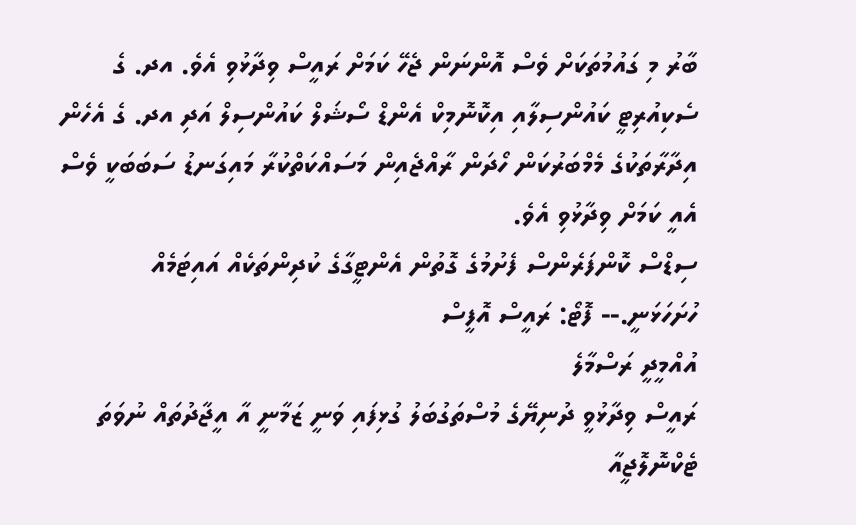ބާރު މި ގައުމުތަކަށް ވެސް އޮންނަން ޖެހޭ ކަމަށް ރައީސް ވިދާޅުވި އެވެ. އދ. ގެ ސެކިއުރިޓީ ކައުންސިލާއި އިކޮނޮމިކް އެންޑް ސޯޝަލް ކައުންސިލް އަދި އދ. ގެ އެހެން އިދާރާތަކުގެ މެމްބަރުކަން ހޯދަން ރާއްޖެއިން މަސައްކަތްކުރާ މައިގަނޑު ސަބަބަކީ ވެސް އެއީ ކަމަށް ވިދާޅުވި އެވެ.
ސިޑްސް ކޮންފަރެންސް ފެށުމުގެ ގޮތުން އެންޓީގާގެ ކުދިންތަކެއް އައިޓަމެއް ހުށަހަޅަނީ.-- ފޮޓޯ: ރައީސް އޮފީސް
އުއްމީދީ ރަސްމާލެ
ރައީސް ވިދާޅުވީ ދުނިޔޭގެ މުސްތަގުބަލު ގުޅިފައި ވަނީ ޒަމާނީ އާ އީޖާދުތައް ނުވަތަ ޓެކްނޮލޮޖީއާ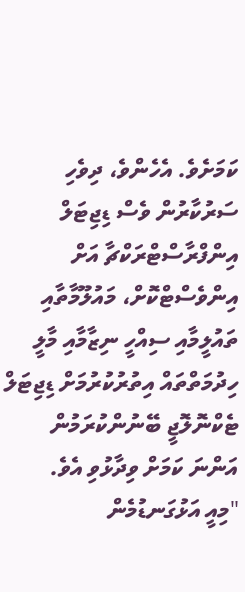ކަމަށެވެ. އެހެންވެ، ދިވެހި ސަރުކާރުން ވެސް ޑިޖިޓަލް އިންފްރާސްޓްރަކްޗާ އަށް އިންވެސްޓްކޮށް، މައުލޫމާތާއި ތައުލީމާއި ސިއްހީ ނިޒާމާއި މާލީ ހިދުމަތްތައް އިތުރުކުރުމަށް ޑިޖިޓަލް ޓެކްނޮލޮޖީ ބޭނުންކުރަމުން އަންނަ ކަމަށް ވިދާޅުވި އެވެ.
"މިއީ އަޅުގަނޑުމެން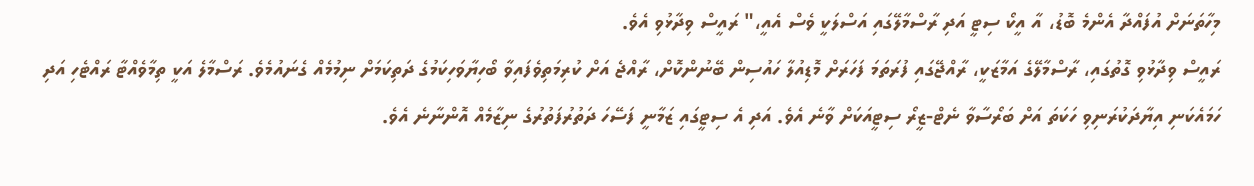މިހާތަނަށް އުފައްދާ އެންމެ ބޮޑު، އާ އީކޯ ސިޓީ އަދި ރާސްމާލޭގައި އަސްލަކީ ވެސް އެއީ،" ރައީސް ވިދާޅުވި އެވެ.
ރައީސް ވިދާޅުވި ގޮތުގައި، ރާސްމާލޭގެ އަމާޒަކީ، ރާއްޖޭގައި ފުރަތަމަ ފަހަރަށް މޮޑިއުލާ ހައުސިން ބޭނުންކޮށް، ރާއްޖެ އަށް ކުރިމަތިވެފައިވާ ބޯހިޔާވަހިކަމުގެ ދަތިކަމަށް ނިމުމެއް ގެނައުމެވެ. ރަސްމާލެ އަކީ ތިމާވެއްޓާ ރައްޓެހި އަދި ހަމައެކަނި އިޔާދަކުރަނިވި ހަކަތަ އަށް ބަރޯސާވާ ނެޓް-ޒީރޯ ސިޓީއަކަށް ވާނެ އެވެ. އަދި އެ ސިޓީގައި ޒަމާނީ ފަސޭހަ ދަތުރުފަތުރުގެ ނިޒާމެއް އޮންނާނެ އެވެ.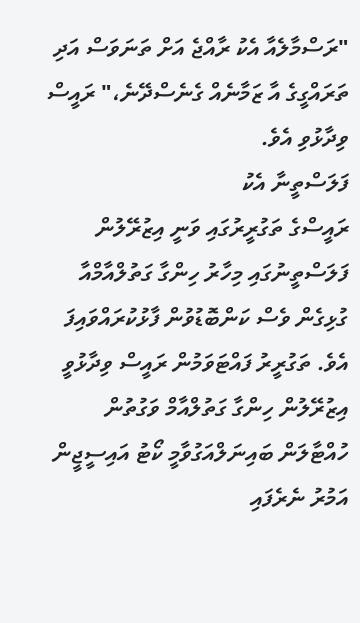"ރަސްމާލެއާ އެކު ރާއްޖެ އަށް ތަނަވަސް އަދި ތަރައްގީގެ އާ ޒަމާނެއް ގެނެސްދޭނެ،" ރައީސް ވިދާޅުވި އެވެ.
ފަލަސްތީނާ އެކު
ރައީސްގެ ތަގުރީރުގައި ވަނީ އިޒުރޭލުން ފަލަސްތީނުގައި މިހާރު ހިންގާ ގަތުލްއާމްއާ ގުޅިގެން ވެސް ކަންބޮޑުވުން ފާޅުކުރައްވައިފަ އެވެ. ތަގުރީރު ފައްޓަވަމުން ރައީސް ވިދާޅުވީ އިޒުރޭލުން ހިންގާ ގަތުލްއާމް ވަގުތުން ހުއްޓާލަން ބައިނަލްއަގުވާމީ ކޯޓު އައިސީޖީން އަމުރު ނެރެފައި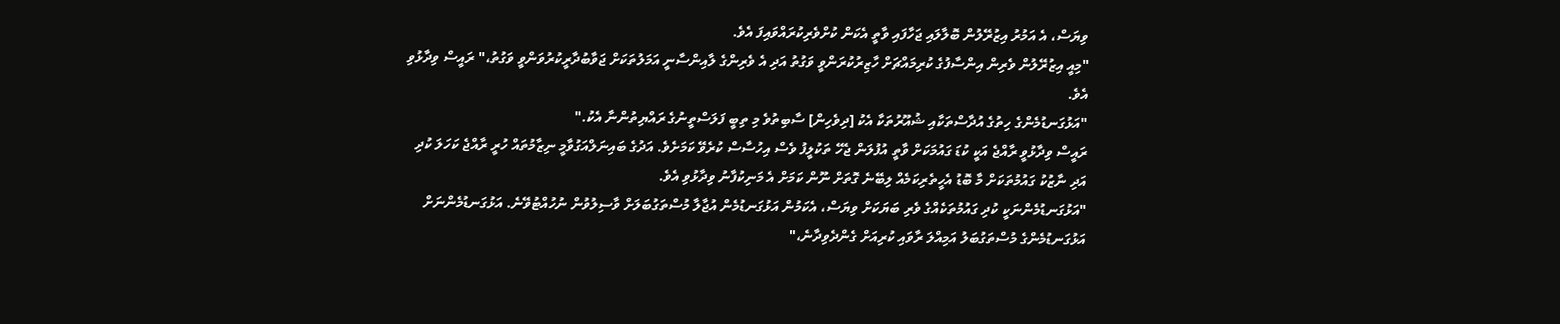ވިޔަސް، އެ އަމުރު އިޒުރޭލުން ބޮލާލައި ޖަހާފައި ވާތީ އެކަން ކުށްވެރިކުރައްވައިފަ އެވެ.
"މިއީ އިޒުރޭލުން ވެރިން އިންސާފުގެ ކުރިމައްޗަށް ހާޒިރުކުރަންވީ ވަގުތު އަދި އެ ވެރިންގެ ލާއިންސާނީ އަމަލުތަކަށް ޖަވާބުދާރީކުރުވަންވީ ވަގުތު،" ރައީސް ވިދާޅުވި އެވެ.
"އަޅުގަނޑުމެންގެ ހިތުގެ އުދާސްތަކާއި ޝުއޫރުތަކާ އެކު [ދިވެހިން] ސާބިތުވެ މި ތިބީ ފަލަސްތީނުގެ ރައްޔިތުންނާ އެކު."
ރައީސް ވިދާޅުވީ ރާއްޖެ އަކީ ކުޑަ ގައުމަކަށް ވާތީ އުފުލަން ޖެހޭ ތަކުލީފު ވެސް އިހުސާސް ކުރެވޭ ކަމަށެވެ. އަދުގެ ބައިނަލްއަގުވާމީ ނިޒާމުތައް ހުރީ ރާއްޖެ ކަހަލަ ކުދި އަދި ނާޒުކު ގައުމުތަކަށް މާ ބޮޑު އެހީތެރިކަމެއް ލިބޭނެ ގޮތަށް ނޫން ކަމަށް އެ މަނިކުފާނު ވިދާޅުވި އެވެ.
"އަޅުގަނޑުމެންނަކީ ކުދި ގައުމުތަކެއްގެ ވެރި ބަޔަކަށް ވިޔަސް، އެކަމުން އަޅުގަނޑުމެން އުޖާލާ މުސްތަގުބަލަށް ވާސިލުވުން ނުހުއްޓުވޭނެ. އަޅުގަނޑުމެންނަށް އަޅުގަނޑުމެންގެ މުސްތަގުބަލު އަމިއްލަ ރާވައި ކުރިއަށް ގެންދެވިދާނެ،"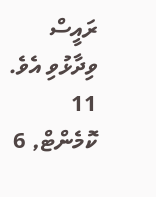ރައީސް ވިދާޅުވި އެވެ.
11 ކޮމެންޓް, 6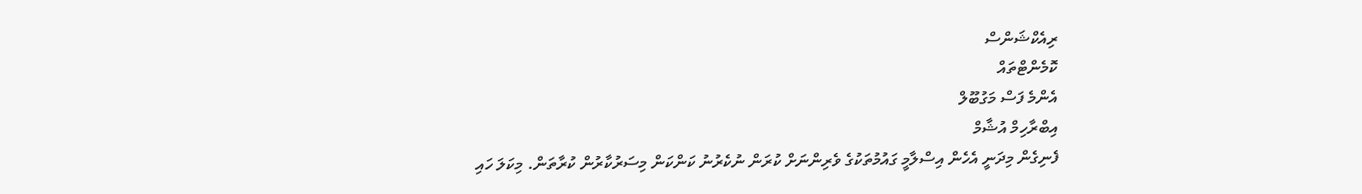ރިއެކްޝަންސް
ކޮމެންޓްތައް
އެންމެ ފަސް މަގުބޫލް
އިބްރާހިމް އުޝާމް
ފެނިގެން މިދަނީ އެހެން އިސްލާމީ ގައުމުތަކުގެ ވެރިންނަށް ކުރަން ނުކެރުނު ކަންކަން މިސަރުކާރުން ކުރާތަން. މިކަލަ ހައި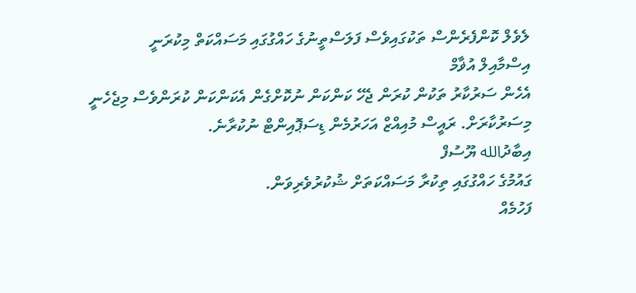ލެވެލް ކޮންފެރެންސް ތަކުގައިވެސް ފަލަސްތީނުގެ ހައްގުގައި މަސައްކަތް މިކުރަނީ
އިސްމާއިލް އުޥާމް
އެހެން ސަރުކާރު ތަކުން ކުރަން ޖެހޭ ކަންކަން ނުކޮށްގެން އެކަންކަން ކުރަންވެސް މިޖެހެނީ މިސަރުކާރަށް. ރައީސް މުއިއްޒް އަހަރުމެން ޑިސަޕޮއިންޓް ނުކުރާނެ.
އިބާދުالله ޔޫސުފް
ގައުމުގެ ހައްގުގައި ތިކުރާ މަސައްކަތަށް ޝުކުރުވެރިވަން.
ފަހުމެއް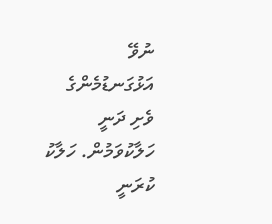ނުވޭ
އަޅުގަނޑުމެންގެ ވެށި ދަނީ ހަލާކުވަމުން. ހަލާކު ކުރަނީ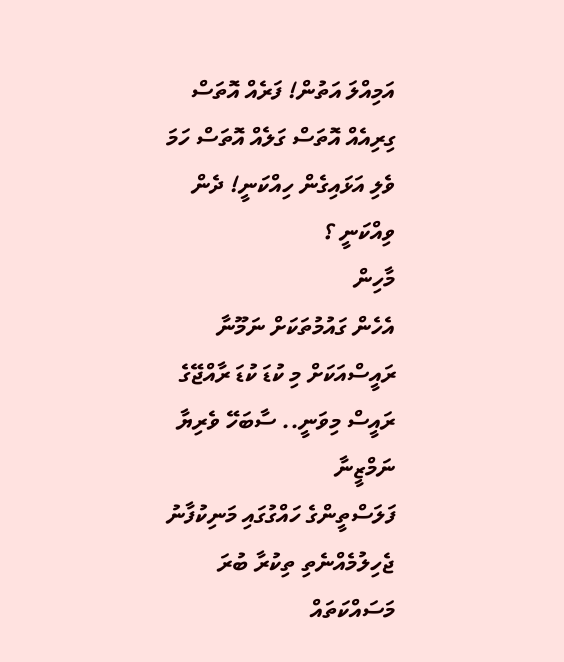އަމިއްލަ އަތުން! ފަރެއް އޮތަސް ގިރިއެއް އޮތަސް ގަލެއް އޮތަސް ހަމަ ވެލި އަޅައިގެން ހިއްކަނީ! ދެން ވިއްކަނީ ؟
މާހިން
އެހެން ގައުމުތަކަށް ނަމޫނާ ރައީސްއަކަށް މި ކުޑަ ކުޑަ ރާއްޖޭގެ ރައީސް މިވަނީ.. ސާބަހޭ ވެރިޔާ
ނަމްޒީނާ
ފަލަސްތީންގެ ހައްގުގައި މަނިކުފާނު ޖެހިލުމެއްނެތި ތިކުރާ ބުރަ މަސައްކަތައް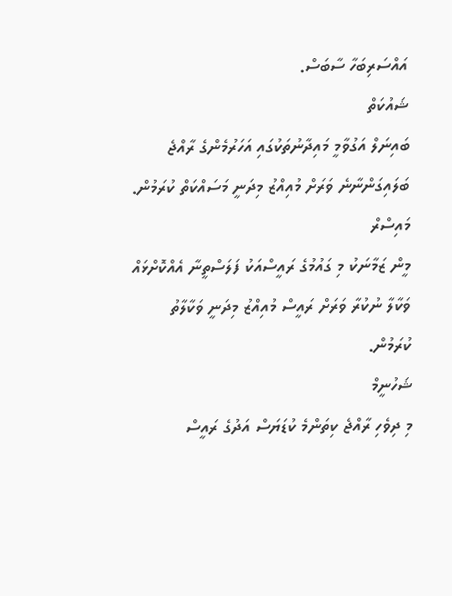އައްސަރިބަހާ ސާބަސް.
ޝައުކަތް
ބައިނަލް އަގުވާމީ މައިދާނުތަކުގައި އަހަރުމެންގެ ރާއްޖެ ބަލައިގަންނާނެ ވަރަށް މުއިއްޒު މިދަނީ މަސައްކަތް ކުރަމުން.
މައިސްރް
މީން ޒަމާނަކު މި ގައުމުގެ ރައީސްއަކު ފަލަސްތީނާ އެއްކޮށްޅައް ވަކާލާ ނުކުރާ ވަރަށް ރައީސް މުއިއްޒު މިދަނީ ވަކާލާތު ކުރަމުން.
ޝަހުނީމް
މި ދިވެހި ރާއްޖެ ކިތަންމެ ކުޑަޔަސް އަދުގެ ރައީސް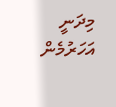މިދަނީ އަހަރުމެން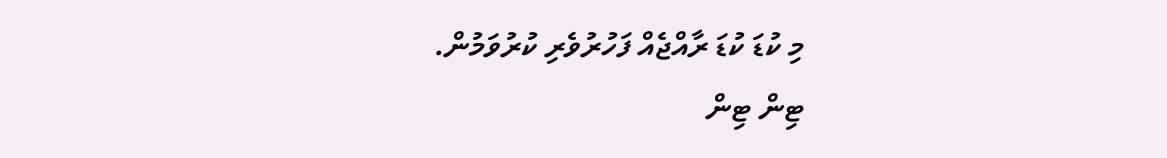މި ކުޑަ ކުޑަ ރާއްޖެއް ފަހުރުވެރި ކުރުވަމުން.
ޓިން ޓިން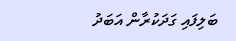ބަލިފައި ގަދަކުރާން އަބަދު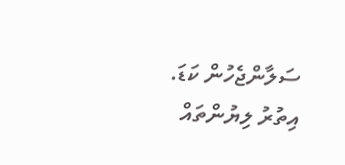ސަލާންޖެހުން ކަޑަ.
އިތުރު ލިޔުންތައް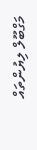މަގްބޫލް ލިޔުންތައް